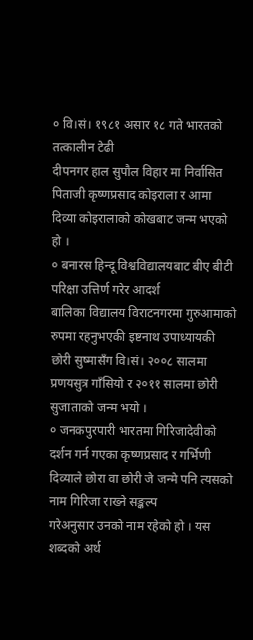० वि।सं। १९८१ असार १८ गते भारतको तत्कालीन टेढी
दीपनगर हाल सुपौल विहार मा निर्वासित पिताजी कृष्णप्रसाद कोइराला र आमा
दिव्या कोइरालाको कोखबाट जन्म भएको हो ।
० बनारस हिन्दू विश्वविद्यालयबाट बीए बीटी परिक्षा उत्तिर्ण गरेर आदर्श
बालिका विद्यालय विराटनगरमा गुरुआमाको रुपमा रहनुभएकी इष्टनाथ उपाध्यायकी
छोरी सुष्मासँग वि।सं। २००८ सालमा प्रणयसुत्र गाँसियो र २०११ सालमा छोरी
सुजाताको जन्म भयो ।
० जनकपुरपारी भारतमा गिरिजादेवीको दर्शन गर्न गएका कृष्णप्रसाद र गर्भिणी
दिव्याले छोरा वा छोरी जे जन्मे पनि त्यसको नाम गिरिजा राख्ने सङ्कल्प
गरेअनुसार उनको नाम रहेको हो । यस शब्दको अर्थ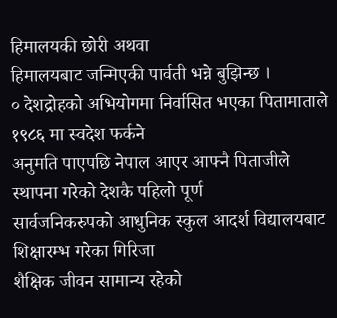हिमालयकी छोरी अथवा
हिमालयबाट जन्मिएकी पार्वती भन्ने बुझिन्छ ।
० देशद्रोहको अभियोगमा निर्वासित भएका पितामाताले १९८६ मा स्वदेश फर्कने
अनुमति पाएपछि नेपाल आएर आफ्नै पिताजीले स्थापना गरेको देशकै पहिलो पूर्ण
सार्वजनिकरुपको आधुनिक स्कुल आदर्श विद्यालयबाट शिक्षारम्भ गरेका गिरिजा
शैक्षिक जीवन सामान्य रहेको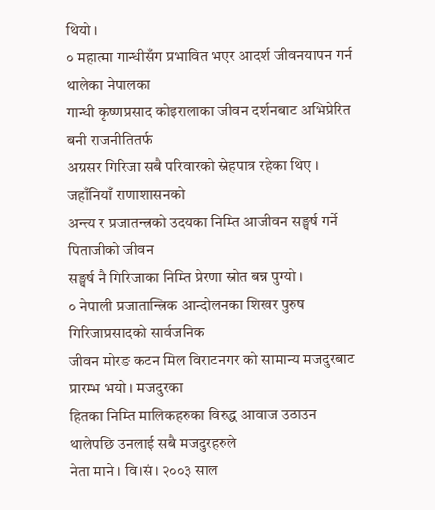थियो ।
० महात्मा गान्धीसँग प्रभावित भएर आदर्श जीवनयापन गर्न थालेका नेपालका
गान्धी कृष्णप्रसाद कोइरालाका जीवन दर्शनबाट अभिप्रेरित बनी राजनीतितर्फ
अग्रसर गिरिजा सबै परिवारको स्नेहपात्र रहेका थिए । जहाँनियाँ राणाशासनको
अन्त्य र प्रजातन्त्रको उदयका निम्ति आजीवन सङ्घर्ष गर्ने पिताजीको जीवन
सङ्घर्ष नै गिरिजाका निम्ति प्रेरणा स्रोत बन्न पुग्यो ।
० नेपाली प्रजातान्त्रिक आन्दोलनका शिखर पुरुष गिरिजाप्रसादको सार्वजनिक
जीवन मोरङ कटन मिल विराटनगर को सामान्य मजदुरबाट प्रारम्भ भयो । मजदुरका
हितका निम्ति मालिकहरुका विरुद्ध आवाज उठाउन थालेपछि उनलाई सबै मजदुरहरुले
नेता माने । वि।सं। २००३ साल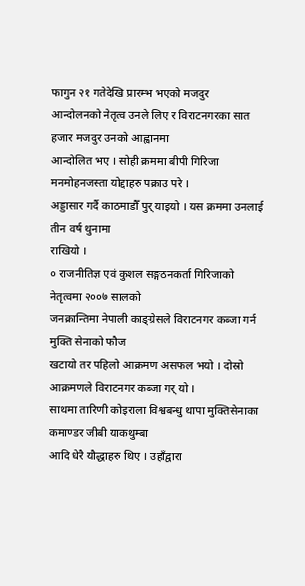फागुन २१ गतेदेखि प्रारम्भ भएको मजदुर
आन्दोलनको नेतृत्व उनले लिए र विराटनगरका सात हजार मजदुर उनको आह्वानमा
आन्दोलित भए । सोही क्रममा बीपी गिरिजा मनमोहनजस्ता योद्दाहरु पक्राउ परे ।
अड्डासार गर्दै काठमाडौँ पुर् याइयो । यस क्रममा उनलाई तीन वर्ष थुनामा
राखियो ।
० राजनीतिज्ञ एवं कुशल सङ्गठनकर्ता गिरिजाको नेतृत्वमा २००७ सालको
जनक्रान्तिमा नेपाली काङ्ग्रेसले विराटनगर कब्जा गर्न मुक्ति सेनाको फौज
खटायो तर पहिलो आक्रमण असफल भयो । दोस्रो आक्रमणले विराटनगर कब्जा गर् यो ।
साथमा तारिणी कोइराला विश्वबन्धु थापा मुक्तिसेनाका कमाण्डर जीबी याकथुम्बा
आदि धेरै यौद्धाहरु थिए । उहाँद्वारा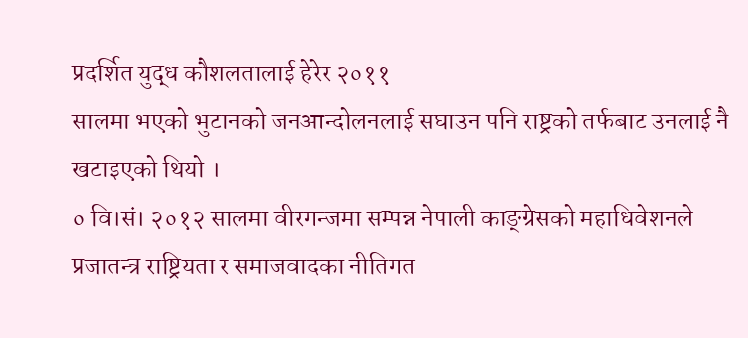प्रदर्शित युद्ध कौशलतालाई हेरेर २०११
सालमा भएको भुटानको जनआन्दोलनलाई सघाउन पनि राष्ट्रको तर्फबाट उनलाई नै
खटाइएको थियो ।
० वि।सं। २०१२ सालमा वीरगन्जमा सम्पन्न नेपाली काङ्ग्रेसको महाधिवेशनले
प्रजातन्त्र राष्ट्रियता र समाजवादका नीतिगत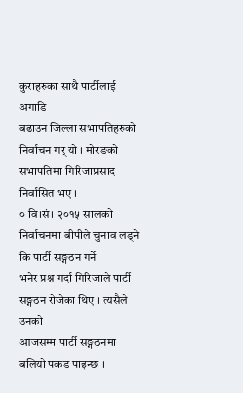कुराहरुका साथै पार्टीलाई अगाडि
बढाउन जिल्ला सभापतिहरुको निर्वाचन गर् यो । मोरङको सभापतिमा गिरिजाप्रसाद
निर्वासित भए ।
० वि।सं। २०१५ सालको निर्वाचनमा बीपीले चुनाव लड्ने कि पार्टी सङ्गठन गर्ने
भनेर प्रश्न गर्दा गिरिजाले पार्टी सङ्गठन रोजेका थिए । त्यसैले उनको
आजसम्म पार्टी सङ्गठनमा बलियो पकड पाइन्छ ।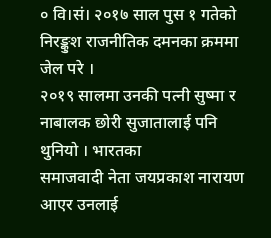० वि।सं। २०१७ साल पुस १ गतेको निरङ्कुश राजनीतिक दमनका क्रममा जेल परे ।
२०१९ सालमा उनकी पत्नी सुष्मा र नाबालक छोरी सुजातालाई पनि थुनियो । भारतका
समाजवादी नेता जयप्रकाश नारायण आएर उनलाई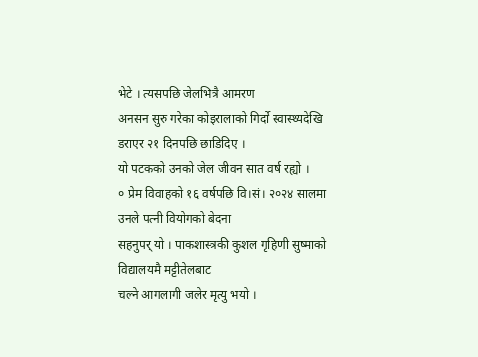भेटे । त्यसपछि जेलभित्रै आमरण
अनसन सुरु गरेका कोइरालाको गिर्दो स्वास्थ्यदेखि डराएर २१ दिनपछि छाडिदिए ।
यो पटकको उनको जेल जीवन सात वर्ष रह्यो ।
० प्रेम विवाहको १६ वर्षपछि वि।सं। २०२४ सालमा उनले पत्नी वियोगको बेदना
सहनुपर् यो । पाकशास्त्रकी कुशल गृहिणी सुष्माको विद्यालयमै मट्टीतेलबाट
चल्ने आगलागी जलेर मृत्यु भयो ।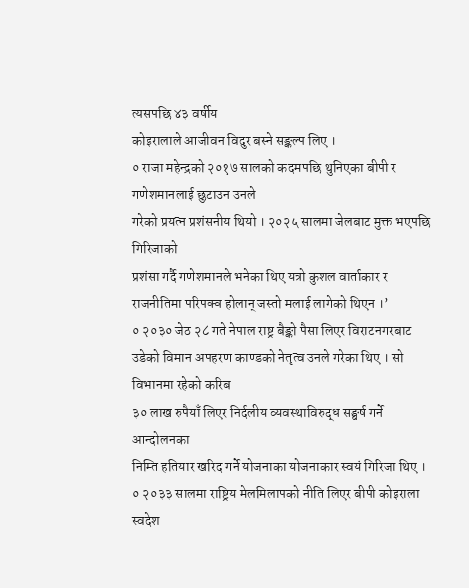त्यसपछि ४३ वर्षीय
कोइरालाले आजीवन विदुर बस्ने सङ्कल्प लिए ।
० राजा महेन्द्रको २०१७ सालको कदमपछि थुनिएका बीपी र गणेशमानलाई छुटाउन उनले
गरेको प्रयत्न प्रशंसनीय थियो । २०२५ सालमा जेलबाट मुक्त भएपछि गिरिजाको
प्रशंसा गर्दै गणेशमानले भनेका थिए यत्रो कुशल वार्ताकार र
राजनीतिमा परिपक्व होलान् जस्तो मलाई लागेको थिएन ।’
० २०३० जेठ २८ गते नेपाल राष्ट्र बैङ्को पैसा लिएर विराटनगरबाट
उडेको विमान अपहरण काण्डको नेतृत्व उनले गरेका थिए । सो विभानमा रहेको करिब
३० लाख रुपैयाँ लिएर निर्दलीय व्यवस्थाविरुद्ध सङ्घर्ष गर्ने आन्दोलनका
निम्ति हतियार खरिद गर्ने योजनाका योजनाकार स्वयं गिरिजा थिए ।
० २०३३ सालमा राष्ट्रिय मेलमिलापको नीति लिएर बीपी कोइराला स्वदेश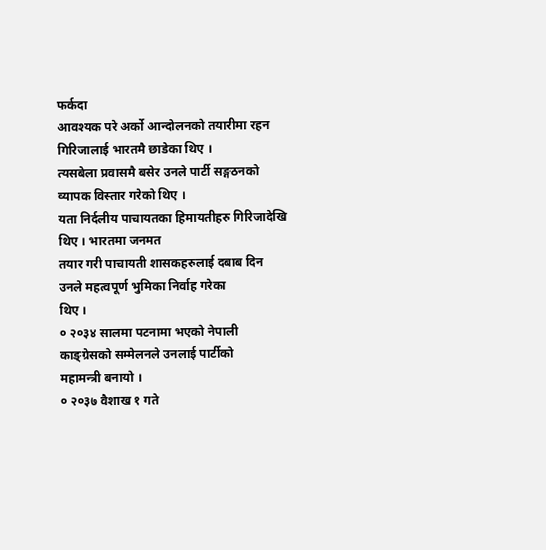फर्कदा
आवश्यक परे अर्को आन्दोलनको तयारीमा रहन गिरिजालाई भारतमै छाडेका थिए ।
त्यसबेला प्रवासमै बसेर उनले पार्टी सङ्गठनको व्यापक विस्तार गरेको थिए ।
यता निर्दलीय पाचायतका हिमायतीहरु गिरिजादेखि थिए । भारतमा जनमत
तयार गरी पाचायती शासकहरुलाई दबाब दिन उनले महत्वपूर्ण भुमिका निर्वाह गरेका
थिए ।
० २०३४ सालमा पटनामा भएको नेपाली काङ्ग्रेसको सम्मेलनले उनलाई पार्टीको
महामन्त्री बनायो ।
० २०३७ वैशाख १ गते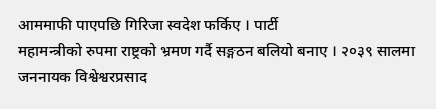आममाफी पाएपछि गिरिजा स्वदेश फर्किए । पार्टी
महामन्त्रीको रुपमा राष्ट्रको भ्रमण गर्दै सङ्गठन बलियो बनाए । २०३९ सालमा
जननायक विश्वेश्वरप्रसाद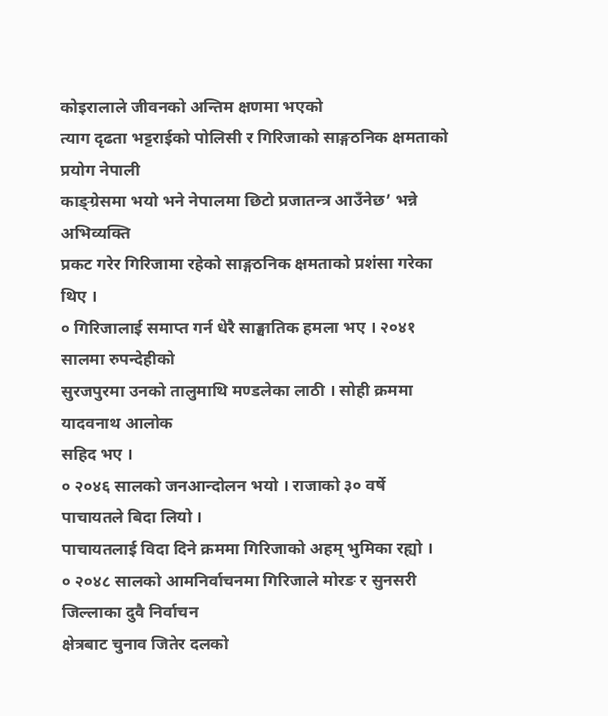कोइरालाले जीवनको अन्तिम क्षणमा भएको
त्याग दृढता भट्टराईको पोलिसी र गिरिजाको साङ्गठनिक क्षमताको प्रयोग नेपाली
काङ्ग्रेसमा भयो भने नेपालमा छिटो प्रजातन्त्र आउँनेछ’ भन्ने अभिव्यक्ति
प्रकट गरेर गिरिजामा रहेको साङ्गठनिक क्षमताको प्रशंसा गरेका थिए ।
० गिरिजालाई समाप्त गर्न धेरै साङ्घातिक हमला भए । २०४१ सालमा रुपन्देहीको
सुरजपुरमा उनको तालुमाथि मण्डलेका लाठी । सोही क्रममा यादवनाथ आलोक
सहिद भए ।
० २०४६ सालको जनआन्दोलन भयो । राजाको ३० वर्षे पाचायतले बिदा लियो ।
पाचायतलाई विदा दिने क्रममा गिरिजाको अहम् भुमिका रह्यो ।
० २०४८ सालको आमनिर्वाचनमा गिरिजाले मोरङ र सुनसरी जिल्लाका दुवै निर्वाचन
क्षेत्रबाट चुनाव जितेर दलको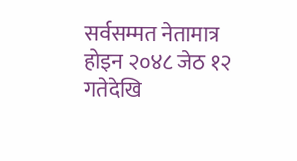सर्वसम्मत नेतामात्र होइन २०४८ जेठ १२ गतेदेखि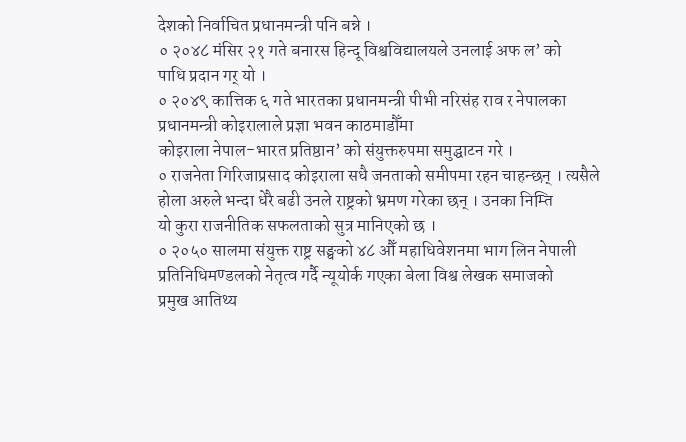देशको निर्वाचित प्रधानमन्त्री पनि बन्ने ।
० २०४८ मंसिर २१ गते बनारस हिन्दू विश्वविद्यालयले उनलाई अफ ल’ को
पाधि प्रदान गर् यो ।
० २०४९ कात्तिक ६ गते भारतका प्रधानमन्त्री पीभी नरिसंह राव र नेपालका
प्रधानमन्त्री कोइरालाले प्रज्ञा भवन काठमाडौँमा
कोइराला नेपाल-भारत प्रतिष्ठान’ को संयुक्तरुपमा समुद्घाटन गरे ।
० राजनेता गिरिजाप्रसाद कोइराला सधै जनताको समीपमा रहन चाहन्छन् । त्यसैले
होला अरुले भन्दा धेरै बढी उनले राष्ट्रको भ्रमण गरेका छन् । उनका निम्ति
यो कुरा राजनीतिक सफलताको सुत्र मानिएको छ ।
० २०५० सालमा संयुक्त राष्ट्र सङ्घको ४८ औँ महाधिवेशनमा भाग लिन नेपाली
प्रतिनिधिमण्डलको नेतृत्व गर्दै न्यूयोर्क गएका बेला विश्व लेखक समाजको
प्रमुख आतिथ्य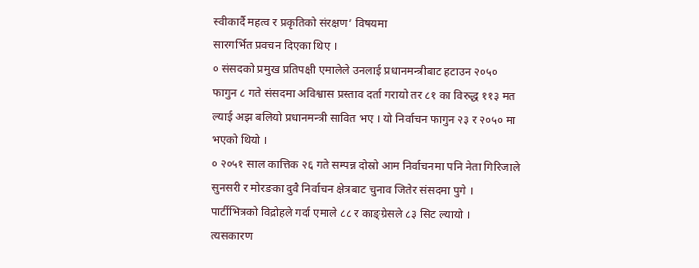स्वीकार्दै महत्व र प्रकृतिको संरक्षण’ विषयमा
सारगर्भित प्रवचन दिएका थिए ।
० संसदको प्रमुख प्रतिपक्षी एमालेले उनलाई प्रधानमन्त्रीबाट हटाउन २०५०
फागुन ८ गते संसदमा अविश्वास प्रस्ताव दर्ता गरायो तर ८१ का विरुद्ध ११३ मत
ल्याई अझ बलियो प्रधानमन्त्री सावित भए । यो निर्वाचन फागुन २३ र २०५० मा
भएको थियो ।
० २०५१ साल कात्तिक २६ गते सम्पन्न दोस्रो आम निर्वाचनमा पनि नेता गिरिजाले
सुनसरी र मोरङका दुवै निर्वाचन क्षेत्रबाट चुनाव जितेर संसदमा पुगे ।
पार्टीभित्रको विद्रोहले गर्दा एमाले ८८ र काङ्ग्रेसले ८३ सिट ल्यायो ।
त्यसकारण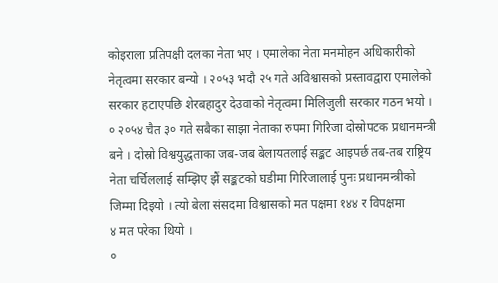कोइराला प्रतिपक्षी दलका नेता भए । एमालेका नेता मनमोहन अधिकारीको
नेतृत्वमा सरकार बन्यो । २०५३ भदौ २५ गते अविश्वासको प्रस्तावद्वारा एमालेको
सरकार हटाएपछि शेरबहादुर देउवाको नेतृत्वमा मिलिजुली सरकार गठन भयो ।
० २०५४ चैत ३० गते सबैका साझा नेताका रुपमा गिरिजा दोस्रोपटक प्रधानमन्त्री
बने । दोस्रो विश्वयुद्धताका जब-जब बेलायतलाई सङ्कट आइपर्छ तब-तब राष्ट्रिय
नेता चर्चिललाई सम्झिए झैं सङ्कटको घडीमा गिरिजालाई पुनः प्रधानमन्त्रीको
जिम्मा दिइयो । त्यो बेला संसदमा विश्वासको मत पक्षमा १४४ र विपक्षमा
४ मत परेका थियो ।
०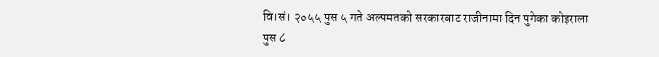वि।सं। २०५५ पुस ५ गते अल्पमतको सरकारबाट राजीनामा दिन पुगेका कोइराला
पुस ८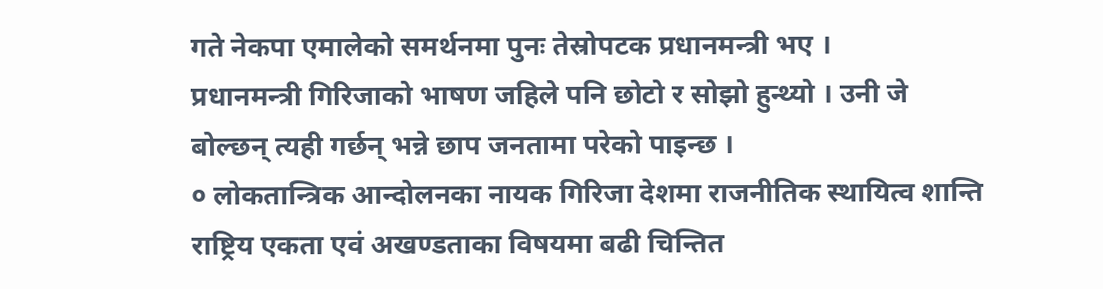गते नेकपा एमालेको समर्थनमा पुनः तेस्रोपटक प्रधानमन्त्री भए ।
प्रधानमन्त्री गिरिजाको भाषण जहिले पनि छोटो र सोझो हुन्थ्यो । उनी जे
बोल्छन् त्यही गर्छन् भन्ने छाप जनतामा परेको पाइन्छ ।
० लोकतान्त्रिक आन्दोलनका नायक गिरिजा देशमा राजनीतिक स्थायित्व शान्ति
राष्ट्रिय एकता एवं अखण्डताका विषयमा बढी चिन्तित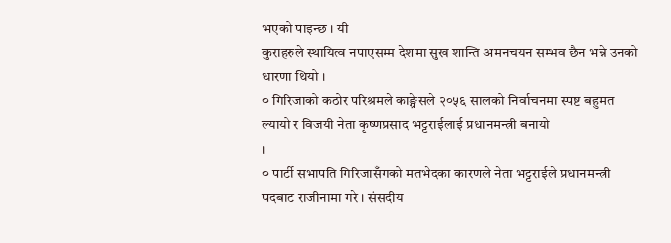भएको पाइन्छ । यी
कुराहरुले स्थायित्व नपाएसम्म देशमा सुख शान्ति अमनचयन सम्भव छैन भन्ने उनको
धारणा थियो ।
० गिरिजाको कठोर परिश्रमले काङ्ग्रेसले २०५६ सालको निर्वाचनमा स्पष्ट बहुमत
ल्यायो र विजयी नेता कृष्णप्रसाद भट्टराईलाई प्रधानमन्त्री बनायो
।
० पार्टी सभापति गिरिजासँगको मतभेदका कारणले नेता भट्टराईले प्रधानमन्त्री
पदबाट राजीनामा गरे । संसदीय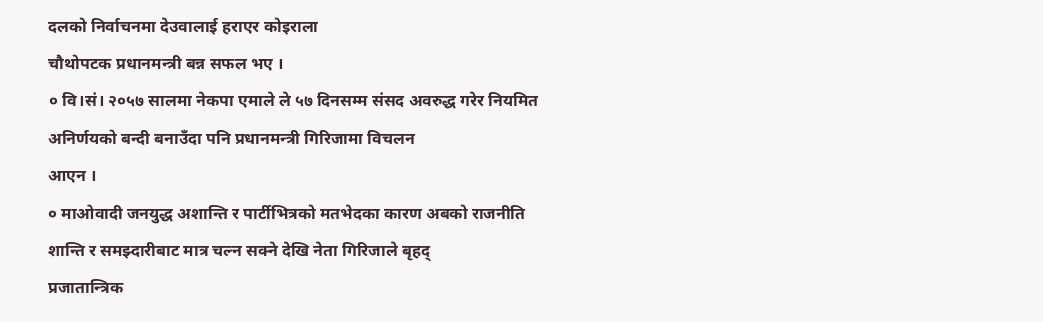दलको निर्वाचनमा देउवालाई हराएर कोइराला
चौथोपटक प्रधानमन्त्री बन्न सफल भए ।
० वि।सं। २०५७ सालमा नेकपा एमाले ले ५७ दिनसम्म संसद अवरुद्ध गरेर नियमित
अनिर्णयको बन्दी बनाउँदा पनि प्रधानमन्त्री गिरिजामा विचलन
आएन ।
० माओवादी जनयुद्ध अशान्ति र पार्टीभित्रको मतभेदका कारण अबको राजनीति
शान्ति र समझ्दारीबाट मात्र चल्न सक्ने देखि नेता गिरिजाले बृहद्
प्रजातान्त्रिक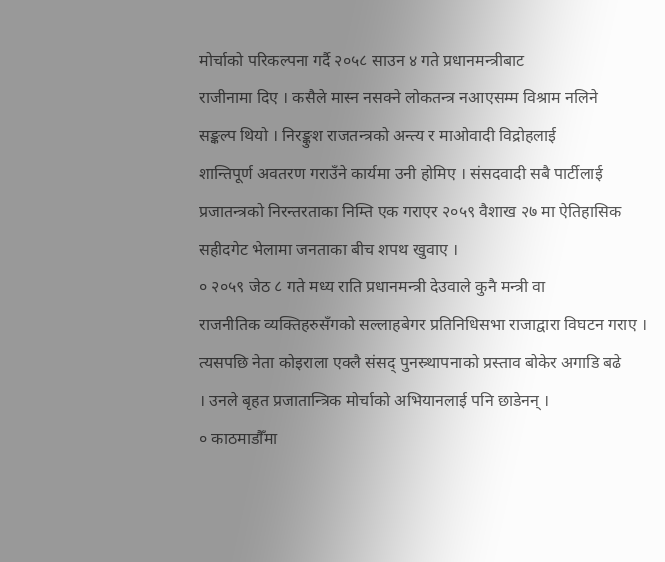मोर्चाको परिकल्पना गर्दै २०५८ साउन ४ गते प्रधानमन्त्रीबाट
राजीनामा दिए । कसैले मास्न नसक्ने लोकतन्त्र नआएसम्म विश्राम नलिने
सङ्कल्प थियो । निरङ्कुश राजतन्त्रको अन्त्य र माओवादी विद्रोहलाई
शान्तिपूर्ण अवतरण गराउँने कार्यमा उनी होमिए । संसदवादी सबै पार्टीलाई
प्रजातन्त्रको निरन्तरताका निम्ति एक गराएर २०५९ वैशाख २७ मा ऐतिहासिक
सहीदगेट भेलामा जनताका बीच शपथ खुवाए ।
० २०५९ जेठ ८ गते मध्य राति प्रधानमन्त्री देउवाले कुनै मन्त्री वा
राजनीतिक व्यक्तिहरुसँगको सल्लाहबेगर प्रतिनिधिसभा राजाद्वारा विघटन गराए ।
त्यसपछि नेता कोइराला एक्लै संसद् पुनस्र्थापनाको प्रस्ताव बोकेर अगाडि बढे
। उनले बृहत प्रजातान्त्रिक मोर्चाको अभियानलाई पनि छाडेनन् ।
० काठमाडौँमा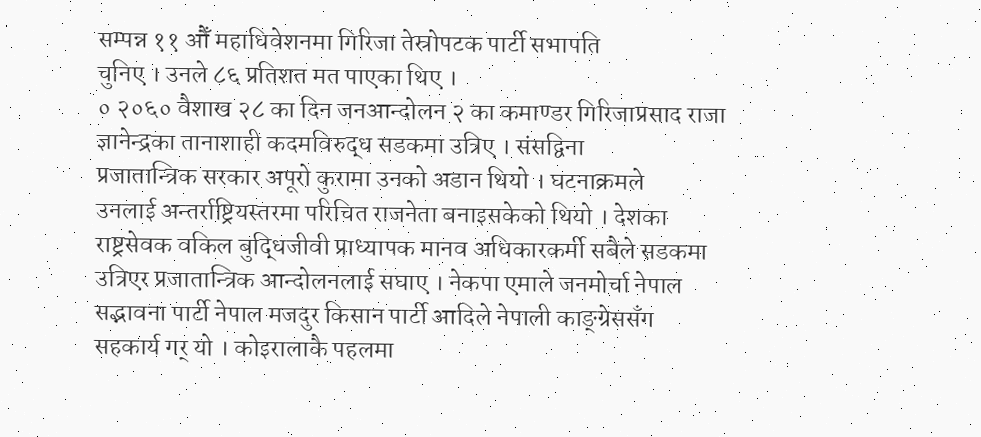सम्पन्न ११ औँ महाधिवेशनमा गिरिजा तेस्रोपटक पार्टी सभापति
चुनिए । उनले ८६ प्रतिशत मत पाएका थिए ।
० २०६० वैशाख २८ का दिन जनआन्दोलन २ का कमाण्डर गिरिजाप्रसाद राजा
ज्ञानेन्द्रका तानाशाही कदमविरुद्ध सडकमा उत्रिए । संसद्विना
प्रजातान्त्रिक सरकार अपूरो कुरामा उनको अडान थियो । घटनाक्रमले
उनलाई अन्तर्राष्ट्रियस्तरमा परिचित राजनेता बनाइसकेको थियो । देशका
राष्ट्रसेवक वकिल बुद्धिजीवी प्राध्यापक मानव अधिकारकर्मी सबैले सडकमा
उत्रिएर प्रजातान्त्रिक आन्दोलनलाई सघाए । नेकपा एमाले जनमोर्चा नेपाल
सद्भावना पार्टी नेपाल मजदुर किसान पार्टी आदिले नेपाली काङ्ग्रेससँग
सहकार्य गर् यो । कोइरालाकै पहलमा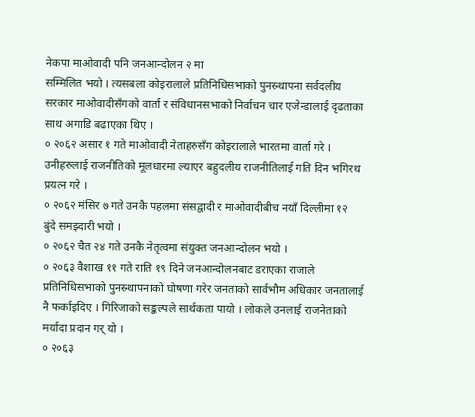नेकपा माओवादी पनि जनआन्दोलन २ मा
सम्मिलित भयो । त्यसबला कोइरालाले प्रतिनिधिसभाको पुनस्र्थापना सर्वदलीय
सरकार माओवादीसँगको वार्ता र संविधानसभाको निर्वाचन चार एजेन्डालाई दृढताका
साथ अगाडि बढाएका थिए ।
० २०६२ असार १ गते माओवादी नेताहरुसँग कोइरालाले भारतमा वार्ता गरे ।
उनीहरुलाई राजनीतिको मूलधारमा ल्याएर बहुदलीय राजनीतिलाई गति दिन भगिरथ
प्रयत्न गरे ।
० २०६२ मंसिर ७ गते उनकै पहलमा संसद्वादी र माओवादीबीच नयाँ दिल्लीमा १२
बुंदे समझ्दारी भयो ।
० २०६२ चैत २४ गते उनकै नेतृत्वमा संयुक्त जनआन्दोलन भयो ।
० २०६३ वैशाख ११ गते राति १९ दिने जनआन्दोलनबाट डराएका राजाले
प्रतिनिधिसभाको पुनस्र्थापनाको घोषणा गरेर जनताको सार्वभौम अधिकार जनतालाई
नै फर्काइदिए । गिरिजाको सङ्कल्पले सार्थकता पायो । लोकले उनलाई राजनेताको
मर्यादा प्रदान गर् यो ।
० २०६३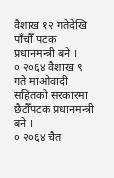वैशाख १२ गतेदेखि पाँचौँ पटक प्रधानमन्त्री बने ।
० २०६४ वैशाख ९ गते माओवादी सहितको सरकारमा छैटौँपटक प्रधानमन्त्री बने ।
० २०६४ चैत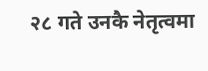२८ गते उनकै नेतृत्वमा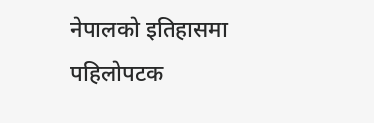नेपालको इतिहासमा पहिलोपटक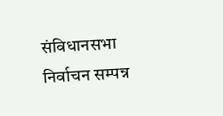संविधानसभा
निर्वाचन सम्पन्न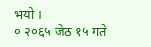भयो ।
० २०६५ जेठ १५ गते